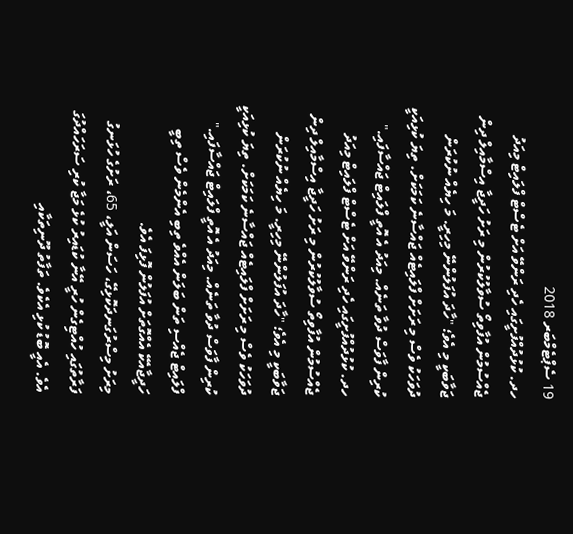19 ސެޕްޓެމްބަރ 2018
ހދ. ކުޅުދުއްފުށީގައި ހެދި ރަންވޭ އަށް ޓެސްޓް ފްލައިޓް މިއަދު ޖެއްސުމުން އުފާވިތޯ ސުވާލުކުރުން މި ރަށު ހަދީޖާ އިސްމާއިލް ދިން ޖަވާބަކީ މި އެވެ؛ "ހާދަ އުފަލުންނޭ މިހިރީ. މަ ހިޔެއް ނުކުރަން ދުވަހަކު ވެސް މި ރަށަށް ފްލައިޓެއް ޖައްސާނެ ކަމަކަށް. ތިޔަ ކުޅިއަކީ ކުރިން ފާވަސް ދުވާ ތަނެއް. މިއަދު އެ އޮތީ ފްލައިޓް ޖައްސާފައި."
ހދ. ކުޅުދުއްފުށީގައި ހެދި ރަންވޭ އަށް ޓެސްޓް ފްލައިޓް މިއަދު ޖެއްސުމުން އުފާވިތޯ ސުވާލުކުރުން މި ރަށު ހަދީޖާ އިސްމާއިލް ދިން ޖަވާބަކީ މި އެވެ؛ "ހާދަ އުފަލުންނޭ މިހިރީ. މަ ހިޔެއް ނުކުރަން ދުވަހަކު ވެސް މި ރަށަށް ފްލައިޓެއް ޖައްސާނެ ކަމަކަށް. ތިޔަ ކުޅިއަކީ ކުރިން ފާވަސް ދުވާ ތަނެއް. މިއަދު އެ އޮތީ ފްލައިޓް ޖައްސާފައި."
ފްލައިޓް ޖެއްސި ތަން ބަލަން އެއްވެ ތިބި އެންމެން ވެސް ތިބީ ހަދީޖާއެކޭ އެއްގޮތަށް އުފަލުން ފޮޅިފަ އެވެ.
މިރަށު މިސްރުގަނދަކޮޅިގޭ، ހަސަން އަލީ، 65، ރަށުގެ ހުޅަނގު ފަރާތުގައި ހުއްޓިގެން ހުރީ އޭނާ ކުޑައިރު ކުޅެ މަޖާ ކުރި ސަރަހައްދުގަ އެވެ. އެއީ ބޮޑު ކުޅި އެކެވެ. ތަފާތު ދޫނިތަކާއި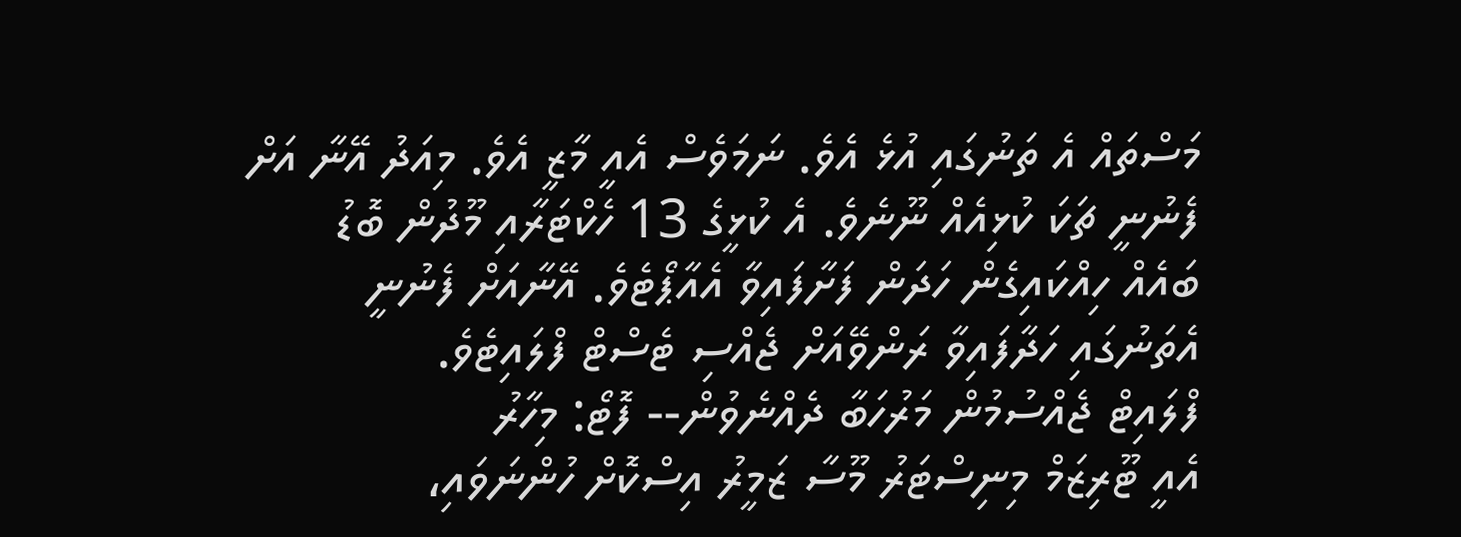މަސްތައް އެ ތަނުގައި އުޅެ އެވެ. ނަމަވެސް އެއީ މާޒީ އެވެ. މިއަދު އޭނާ އަށް ފެނުނީ ޗަކަ ކުޅިއެއް ނޫނެވެ. އެ ކުޅީގެ 13 ހެކްޓަރާއި މޫދުން ބޮޑު ބައެއް ހިއްކައިގެން ހަދަން ފަށާފައިވާ އެއާޕޯޓެވެ. އޭނާއަށް ފެނުނީ އެތަނުގައި ހަދާފައިވާ ރަންވޭއަށް ޖެއްސި ޓެސްޓް ފްލައިޓެވެ.
ފްލައިޓް ޖެއްސުމުން މަރުހަބާ ދެއްނެވުން-- ފޮޓޯ: މިހާރު
އެއީ ޓޫރިޒަމް މިނިސްޓަރު މޫސާ ޒަމީރު އިސްކޮށް ހުންނަވައި،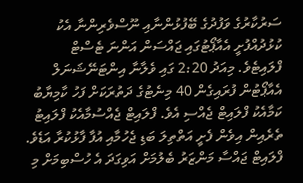ސަރުކާރުގެ ވަފުދުގެ ބޭފުޅުންނާއި ނޫސްވެރިންނާ އެކު ކުޅުދުއްފުށީ އެއާޕޯޓުގައި ޖައްސަން އަންނަ ޓެސްޓް ފްލައިޓެވެ. މިއަދު 2:20 ގައި ވެލާނާ އިންޓަނޭޝަނަލް އެއާޕޯޓުން ފުރައިގެން 40 މިނެޓުގެ ދަތުރަކަށް ފަހު ކާމިޔާބު ކަމާއެކު ފްލައިޓް ޖެއްސި އެވެ. ފްލައިޓް ޖެއްސުމާއެކު ފްލައިޓު ތެރެއިން އިވެން ފެށީ އަތްތިލަ ބަޑި ޖެހުމާއި އުފާ ފާޅުކުރާ އަޑެވެ.
ފްލައިޓް ޖައްސާ މަންޒަރު ބެލުމަށް އަވިގަދަ އެ ހުސްބިމަށް މި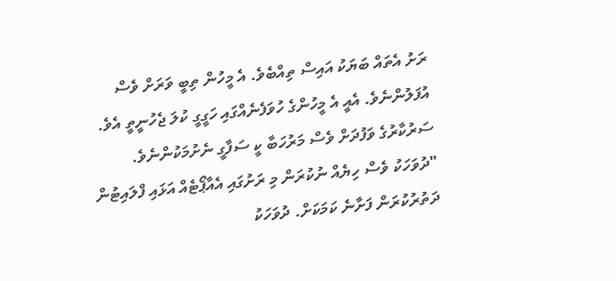ރަށު އެތައް ބަޔަކު އައިސް ތިއްބެވެ. އެ މީހުން ތިބީ ވަރަށް ވެސް އުފަލުންނެވެ. އެއީ އެ މީހުންގެ ހުވަފެނެއްގައި ހަގީގީ ކުލަ ޖެހުނީތީ އެވެ. ސަރުކާރުގެ ވަފުދަށް ވެސް މަރުހަބާ ކީ ސަފާގީ ނެށުމަކުންނެވެ.
"ދުވަހަކު ވެސް ހިޔެއް ނުކުރަން މި ރަށުގައި އެއާޕޯޓެއް އަޅައި ފްލައިޓުން ދަތުރުކުރަން ފަށާނެ ކަމަކަށް. ދުވަހަކު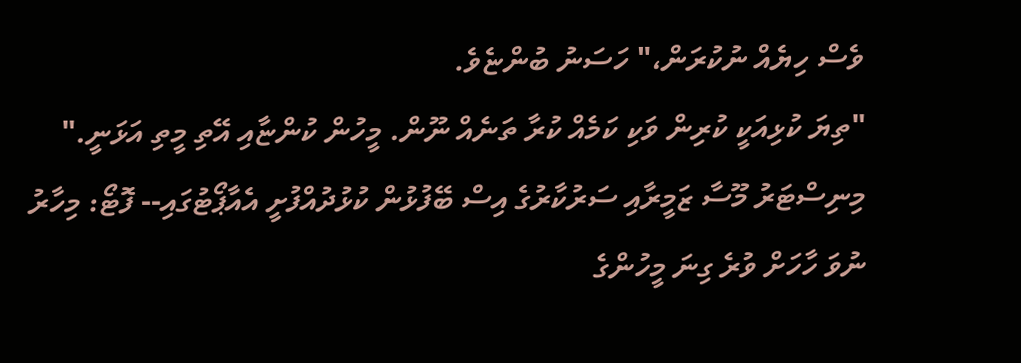ވެސް ހިޔެއް ނުކުރަން،" ހަސަނު ބުންޏެވެ.
"ތިޔަ ކުޅިއަކީ ކުރިން ވަކި ކަމެއް ކުރާ ތަނެއް ނޫން. މީހުން ކުންޏާއި އޭތި މީތި އަޅަނީ."
މިނިސްޓަރު މޫސާ ޒަމީރާއި ސަރުކާރުގެ އިސް ބޭފުޅުން ކުޅުދުއްފުށީ އެއާޕޯޓުގައި-- ފޮޓޯ: މިހާރު
ނުވަ ހާހަށް ވުރެ ގިނަ މީހުންގެ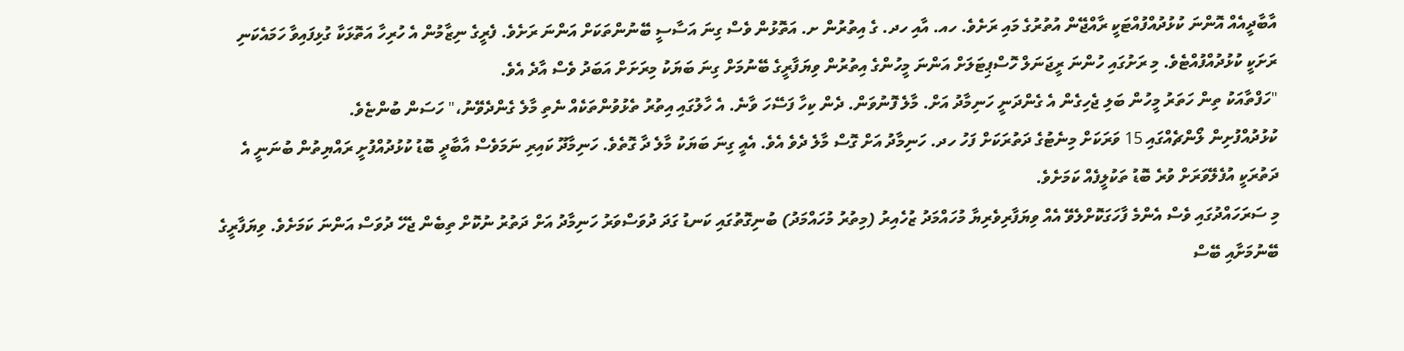އާބާދީއެއް އޮންނަ ކުޅުދުއްފުއްޓަކީ ރާއްޖޭން އުތުރުގެ މައި ރަށެވެ. ހއ. އާއި ހދ. ގެ އިތުރުން ށ. އަތޮޅުން ވެސް ގިނަ އަސާސީ ބޭނުންތަކަށް އަންނަ ރަށެވެ. ފެރީގެ ނިޒާމުން އެ ހުރިހާ އަތޮޅަކާ ގުޅިފައިވާ ހަމައެކަނި ރަށަކީ ކުޅުދުއްފުއްޓެވެ. މި ރަށުގައި ހުންނަ ރީޖަނަލް ހޮސްޕިޓަލަށް އަންނަ މީހުންގެ އިތުރުން ވިޔަފާރީގެ ބޭނުމަށް ގިނަ ބަޔަކު މިރަށަށް އަބަދު ވެސް އާދެ އެވެ.
"ހަފްތާއަކު ތިން ހަތަރު މީހުން ބަލި ޖެހިގެން އެ ގެންދަނީ ހަނިމާދު އަށް. މާލެ ފޮނުވަން. ދެން ކިހާ ފަސޭހަ ވާނެ. އެ ހާލުގައި އިތުރު ތެޅުވުންތަކެއް ނެތި މާލެ ގެންދެވޭނު،" ހަސަން ބުންޏެވެ.
ކުޅުދުއްފުށިން ލޯންޗެއްގައި 15 ވަރަކަށް މިނެޓުގެ ދަތުރަކަށް ފަހު ހދ. ހަނިމާދު އަށް ގޮސް މާލެ ދެވެ އެވެ. އެއީ ގިނަ ބަޔަކު މާލެ ދާ ގޮތެވެ. ހަނިމާދޫ ކައިރި ނަމަވެސް އާބާދީ ބޮޑު ކުޅުދުއްފުށީ ރައްޔިތުން ބުނަނީ އެ ދަތުރަކީ އުފެލޭވަރަށް ވުރެ ބޮޑު ތަކުލީފެއް ކަމަށެވެ.
މި ސަރަހައްދުގައި ވެސް އެންމެ ފާހަގަކޮށްލެވޭ އެއް ވިޔަފާރިވެރިޔާ މުހައްމަދު ޒުހެއިރު (މިތުރު މުހައްމަދު) ބުނިގޮތުގައި ކަނޑު ގަދަ ދުވަސްވަރު ހަނިމާދު އަށް ދަތުރު ނުކޮށް ތިބެން ޖެހޭ ދުވަސް އަންނަ ކަމަށެވެ. ވިޔަފާރީގެ ބޭނުމަށާއި ބޭސް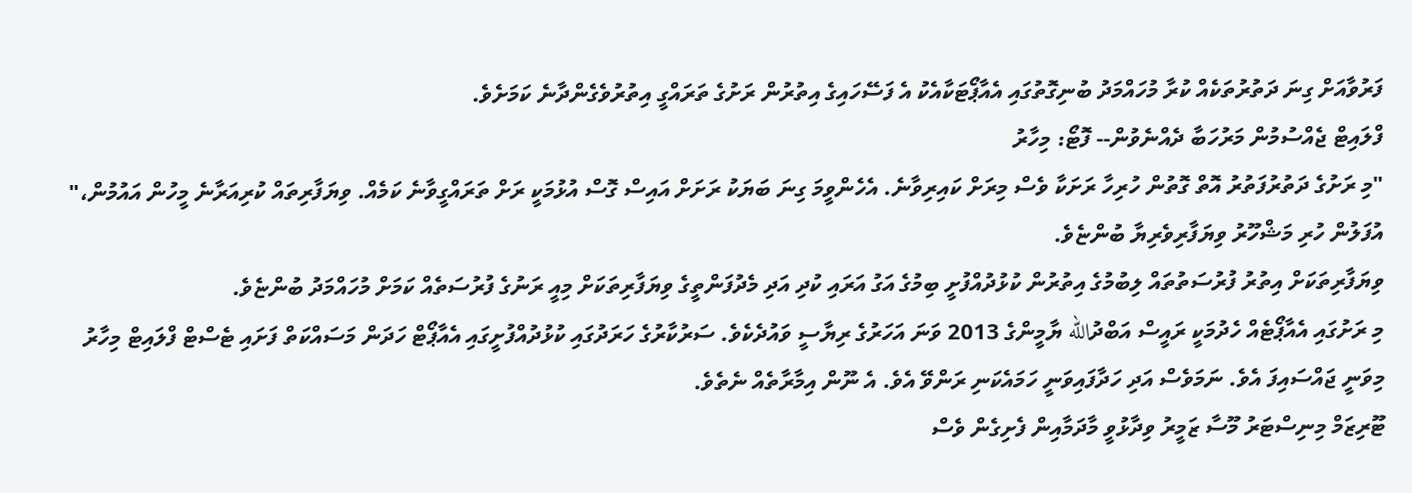ފަރުވާއަށް ގިނަ ދަތުރުތަކެއް ކުރާ މުހައްމަދު ބުނިގޮތުގައި އެއާޕޯޓަކާއެކު އެ ފަސޭހައިގެ އިތުރުން ރަށުގެ ތަރައްގީ އިތުރުވެގެންދާނެ ކަމަށެވެ.
ފްލައިޓް ޖެއްސުމުން މަރުހަބާ ދެއްނެވުން-- ފޮޓޯ: މިހާރު
"މި ރަށުގެ ދަތުރުފަތުރު އޮތް ގޮތުން ހުރިހާ ރަށަކާ ވެސް މިރަށް ކައިރިވާނެ. އެހެންވީމަ ގިނަ ބަޔަކު ރަށަށް އައިސް ގޮސް އުޅުމަކީ ރަށް ތަރައްގީވާނެ ކަމެއް. ވިޔަފާރިތައް ކުރިއަރާނެ މީހުން އައުމުން،" އުފަލުން ހުރި މަޝްހޫރު ވިޔަފާރިވެރިޔާ ބުންޏެވެ.
ވިޔަފާރިތަކަށް އިތުރު ފުރުސަތުތައް ލިބުމުގެ އިތުރުން ކުޅުދުއްފުށީ ބިމުގެ އަގު އަރައި ކުދި އަދި މެދުފަންތީގެ ވިޔަފާރިތަކަށް މިއީ ރަނުގެ ފުރުސަތެއް ކަމަށް މުހައްމަދު ބުންޏެވެ.
މި ރަށުގައި އެއާޕޯޓެއް ހެދުމަކީ ރައީސް އަބްދުالله ޔާމީންގެ 2013 ވަނަ އަހަރުގެ ރިޔާސީ ވައުދެކެވެ. ސަރުކާރުގެ ހަރަދުގައި ކުޅުދުއްފުށީގައި އެއާޕޯޓް ހަދަން މަސައްކަތް ފަށައި ޓެސްޓް ފްލައިޓް މިހާރު މިވަނީ ޖައްސައިފަ އެވެ. ނަމަވެސް އަދި ހަދާފައިވަނީ ހަމައެކަނި ރަންވޭ އެވެ. އެ ނޫން އިމާރާތެއް ނެތެވެ.
ޓޫރިޒަމް މިނިސްޓަރު މޫސާ ޒަމީރު ވިދާޅުވީ މާދަމާއިން ފެށިގެން ވެސް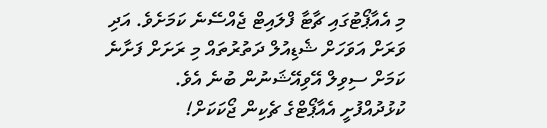މި އެއާޕޯޓުގައި ޗާޓާ ފްލައިޓް ޖެއްސޭނެ ކަމަށެވެ. އަދި ވަރަށް އަވަހަށް ޝެޑިއުލް ދަތުރުތައް މި ރަށަށް ފަށާނެ ކަމަށް ސިވިލް އޭވިއޭޝަނުން ބުނެ އެވެ.
ކުޅުދުއްފުށީ އެއާޕޯޓްގެ ޗެކިން ޖޯކަކަށް!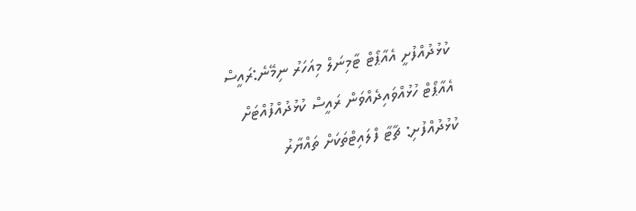ކުޅުދުއްފުށީ އެއާޕޯޓް ޓާމިނަލް މިއަހަރު ނިމޭނެ:ރައީސް
އެއާޕޯޓް ހުޅުއްވައިދެއްވަން ރައީސް ކުޅުދުއްފުއްޓަށް
ކުޅުދުއްފުށި: ޗާޓާ ފްލައިޓްތަކަށް ތައްޔާރު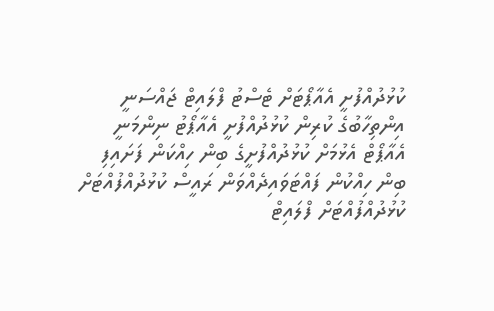ކުޅުދުއްފުށީ އެއާޕޯޓަށް ޓެސްޓު ފްލައިޓް ޖައްސަނީ
އިންތިހާބުގެ ކުރިން ކުޅުދުއްފުށީ އެއާޕޯޓު ނިންމަނީ
އެއާޕޯޓް އެޅުމަށް ކުޅުދުއްފުށީގެ ބިން ހިއްކަން ފަށައިފި
ބިން ހިއްކުން ފައްޓަވައިދެއްވަން ރައީސް ކުޅުދުއްފުއްޓަށް
ކުޅުދުއްފުއްޓަށް ފްލައިޓް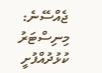ޖެއްސޭނެ: މިނިސްޓަރު
ކުޅުދުއްފުށީ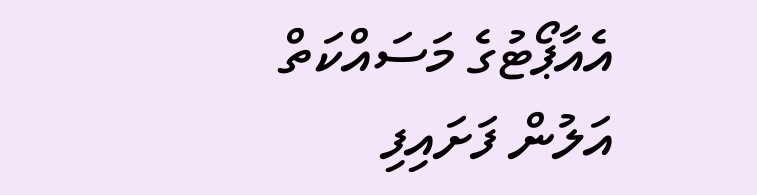އެއާޕޯޓުގެ މަސައްކަތް އަލުން ފަށައިފި